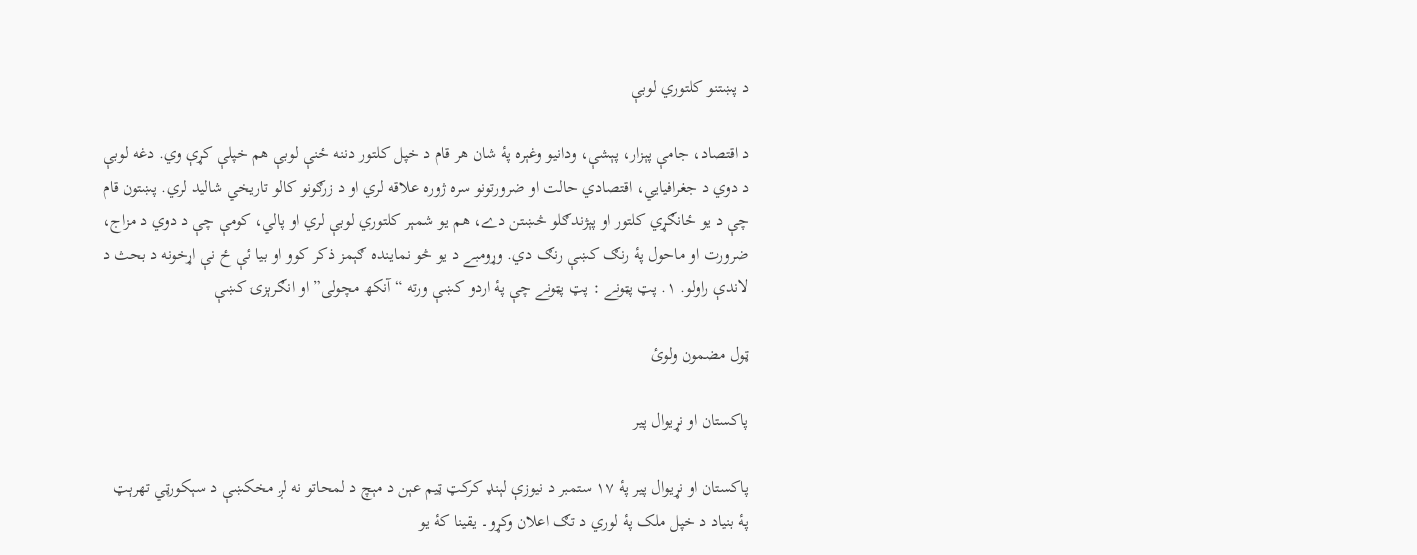د پښتنو کلتوري لوبې

د اقتصاد، جامې پېزار، پېشې، ودانيو وغېره پۀ شان هر قام د خپل کلتور دننه ځنې لوبې هم خپلې کړې وي. دغه لوبې د دوي د جغرافيايي، اقتصادي حالت او ضرورتونو سره ژوره علاقه لري او د زرګونو کالو تاريخي شاليد لري. پښتون قام چې د يو ځانګړي کلتور او پېژندګلو څښتن دے، هم يو شمېر کلتوري لوبې لري او پالي، کومې چې د دوي د مزاج، ضرورت او ماحول پۀ رنګ کښې رنګ دي. وړومبے د يو څو نماينده ګېمز ذکر کوو او بيا ئې ځ نې اړخونه د بحث د لاندې راولو. ۱. پټ پټونے : پټ پټونے چې پۀ اردو کښې‌ ورته “آنکھ مچولی” او انګرېزۍ کښې

ټول مضمون ولوئ

پاکستان او نړيوال پير

پاکستان او نړيوال پير پۀ ۱۷ ستمبر د نيوزې لېنډ کرکټ ټيم عېن د مېچ د لمحاتو نه لږ مخکښې د سېکورټي تهرېټ پۀ بنياد د خپل ملک پۀ لوري د تګ اعلان وکړو۔ يقينا کۀ يو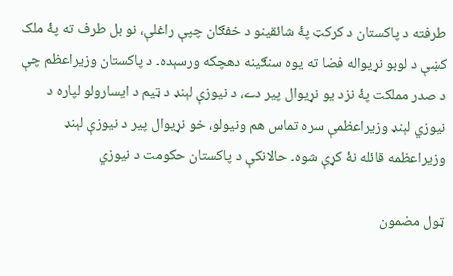طرفته د پاکستان د کرکټ پۀ شائقينو د خفګان چپې راغلې، نو بل طرف ته پۀ ملک کښې د لوبو نړيواله فضا ته يوه سنګينه دهچکه ورسېده۔ د پاکستان وزيراعظم چې د صدر مملکت پۀ نزد يو نړيوال پير دے، د نيوزې لېنډ د ټيم د ايسارولو لپاره د نيوزي لېنډ وزيراعظمې سره تماس هم ونيولو، خو نړيوال پير د نيوزې لېنډ وزيراعظمه قائله نۀ کړې شوه۔ حالانکې د پاکستان حکومت د نيوزي

ټول مضمون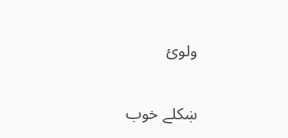ولوئ

ښکلے خوب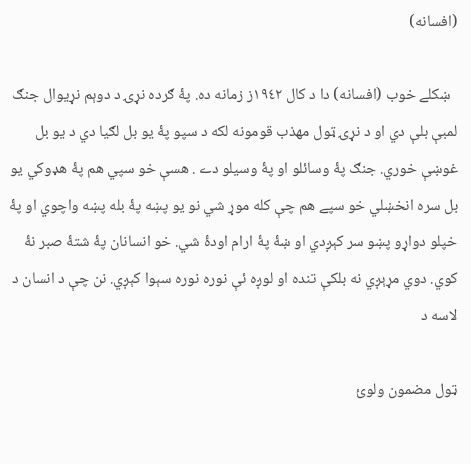(افسانه)

  ښکلے خوب (افسانه) دا د کال ١٩٤٢ز زمانه ده. پۀ ګرده نړۍ د دوېم نړيوال جنګ لمبې بلې دي او د نړۍ ټول مهذب قومونه لکه د سپو پۀ يو بل لګيا دي د يو بل غوښې خوري. جنګ پۀ وسائلو او پۀ وسيلو دے . هسې خو سپي هم پۀ هډوکي يو بل سره انخښلي خو سپے هم چې کله موړ شي نو يو پښه پۀ بله پښه واچوي او پۀ خپلو دواړو پښو سر کېږدي او ښۀ پۀ ارام اودۀ شي. خو انسانان پۀ شتۀ صبر نۀ کوي. دوي مړېږي نه بلکې تنده او لوږه ئې نوره نوره سېوا کېږي. نن چې د انسان د لاسه د

ټول مضمون ولوئ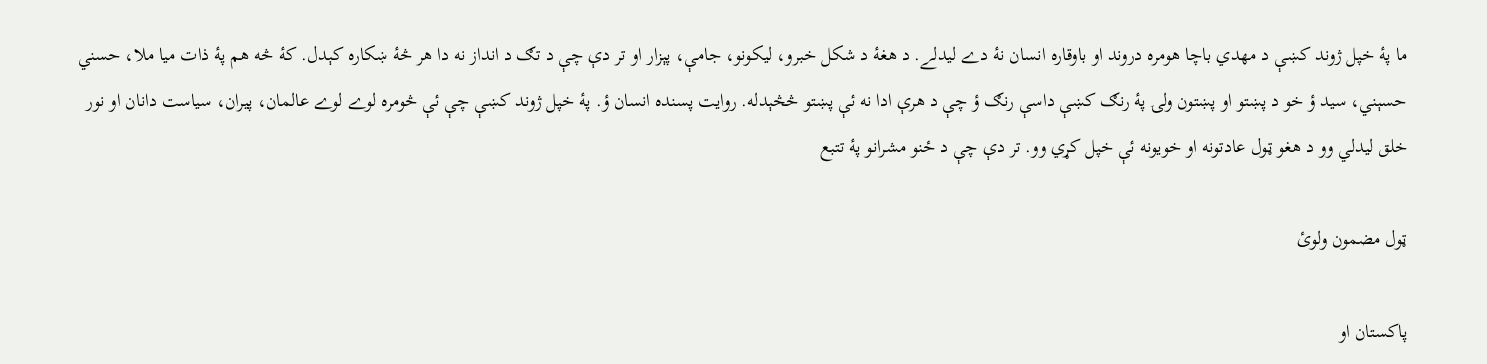ما پۀ خپل ژوند کښې د مهدي باچا هومره دروند او باوقاره انسان نۀ دے ليدلے. د هغۀ د شکل خبرو، ليکونو، جامې، پېزار او تر دې چې د تګ د انداز نه دا هر څۀ ښکاره کېدل. کۀ څه هم پۀ ذات ميا ملا، حسني حسېني، سيد ؤ خو د پښتو او پښتون ولۍ پۀ رنګ کښې داسې رنګ ؤ چې د هرې ادا نه ئې پښتو څڅېدله. روايت پسنده انسان ؤ. پۀ خپل ژوند کښې چې ئې څومره لوے لوے عالمان، پيران، سياست دانان او نور خلق ليدلي وو د هغو ټول عادتونه او خويونه ئې خپل کړي وو. تر دې چې د ځنو مشرانو پۀ تتبع

ټول مضمون ولوئ

پاکستان او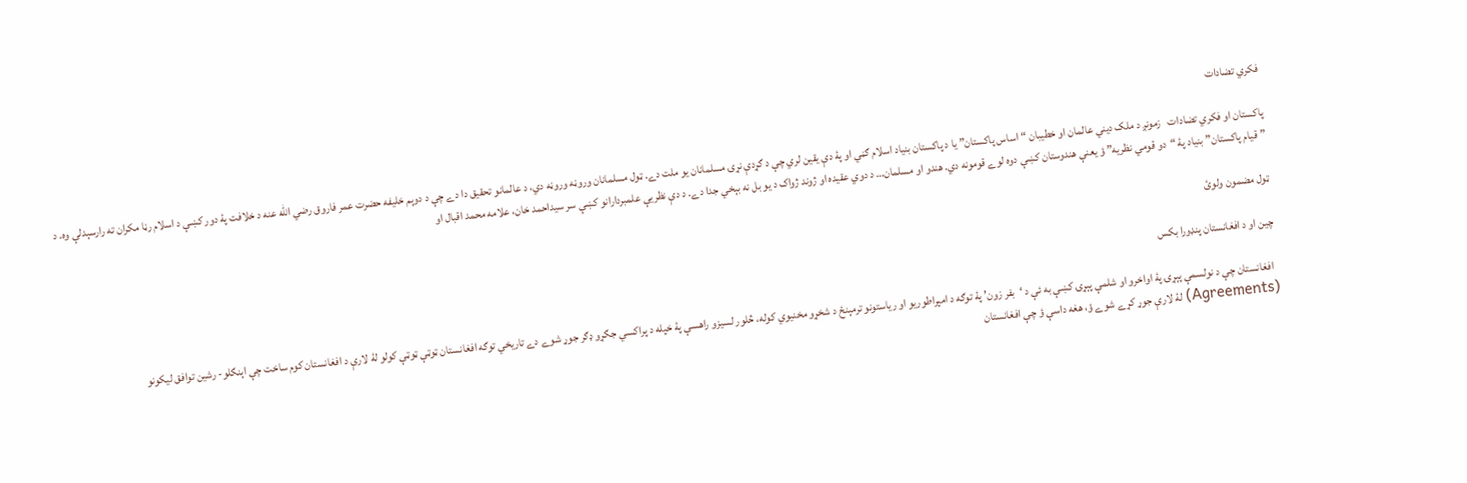فکري تضادات

پاکستان او فکري تضادات   زمونږ د ملک ديني عالمان او خطيبان “اساس پاکستان” يا د پاکستان بنياد اسلام ګڼي او پۀ دې يقين لري چې د ګړدې نړۍ مسلمانان يو ملت دے. ټول مسلمانان وروڼه وروڼه دي، د عالمانو تحقيق دا دے چې د دوېم خليفه حضرت عمر فاروق رضي الله عنه د خلافت پۀ دور کښې د اسلام رڼا مکران ته رارسېدلې وه. د ” قيام پاکستان” بنياد پۀ “دو قومي نظريه” ؤ يعنې هندوستان کښې دوه لوے قومونه دي. هندو او مسلمان… د دوي عقيده او ژوند ژواک د يو بل نه بېخي جدا دے. د دې نظريې علمبردارانو کښې سر سيداحمد خان، علامه محمد اقبال او

ټول مضمون ولوئ

چین او د افغانستان پنډورا بکس

  افغانستان چې د نولسمې پېړۍ پۀ اواخرو او شلمې پېړۍ کښې به ئې د ‘بفر زون’ پۀ توګه د امپراطوریو او ریاستونو ترمېنځ د شخړو مخنیوي کوله، څلور لسیزو راهسې پۀ خپله د پراکسي جګړو ډګر جوړ شوے دے تاریخي توګه افغانستان ټوټې ټوټې کولو لۀ لارې د افغانستان کوم ساخت چې اېنګلو- رشین توافق لیکونو (Agreements) لۀ لارې جوړ کړے شوے ؤ، هغه داسې ؤ چې افغانستان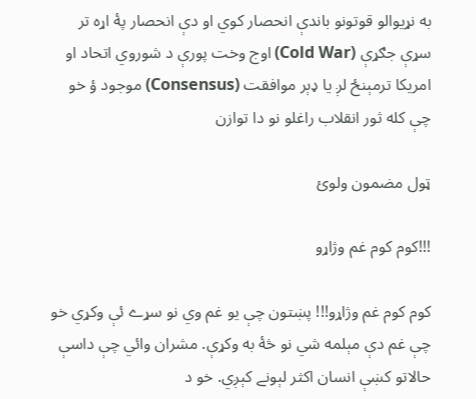به نړیوالو قوتونو باندې انحصار کوي او دې انحصار پۀ اړه تر سړې جګړې (Cold War) اوج وخت پورې د شوروي اتحاد او امریکا ترمېنځ لږ یا ډېر موافقت (Consensus) موجود ؤ خو چې کله ثور انقلاب راغلو نو دا توازن

ټول مضمون ولوئ

!!!کوم کوم غم وژاړو

کوم کوم غم وژاړو!!! پښتون چې يو غم وي نو سړے ئې وکړي خو چې غم دې مېلمه شي نو څۀ به وکړې. مشران وائي چې داسې حالاتو کښې انسان اکثر لېونے کېږي. خو د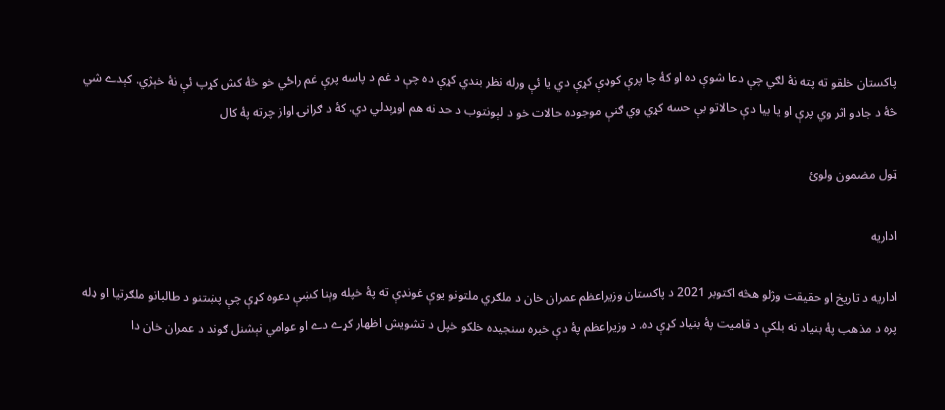پاکستان خلقو ته پته نۀ لګي چې دعا شوې ده او کۀ چا پرې کوډې کړې دي يا ئې ورله نظر بندي کړې ده چې د غم د پاسه پرې غم راځي خو څۀ کش کړپ ئې نۀ خېژي. کېدے شي څۀ د جادو اثر وي پرې او يا بيا دې حالاتو بې حسه کړي وي ګنې موجوده حالات خو د لېونتوب د حد نه هم اوړېدلي دي. کۀ د ګرانۍ اواز چرته پۀ کال

ټول مضمون ولوئ

اداريه

اداريه د تاريخ او حقيقت وژلو هڅه اکتوبر 2021 د پاکستان وزيراعظم عمران خان د ملګري ملتونو يوې غونډې ته پۀ خپله وېنا کښې دعوه کړې چې پښتنو د طالبانو ملګرتيا او ډله پره د مذهب پۀ بنياد نه بلکې د قاميت پۀ بنياد کړې ده. د وزيراعظم پۀ دې خبره سنجيده خلکو خپل د تشويش اظهار کړے دے او عوامي نېشنل ګوند د عمران خان دا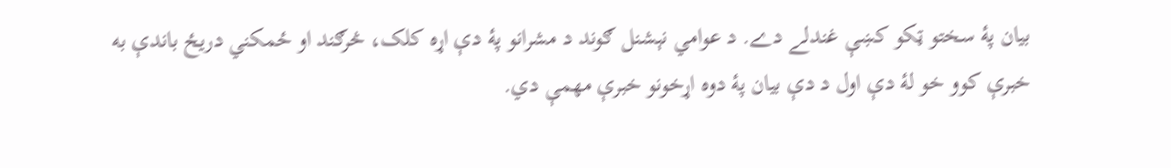بيان پۀ سختو ټکو کښې غندلے دے. د عوامي نېشنل ګوند د مشرانو پۀ دې اړه کلک، څرګند او ځمکني دريځ باندې به خبرې کوو خو لۀ دې اول د دې بيان پۀ دوه اړخونو خبرې مهمې دي.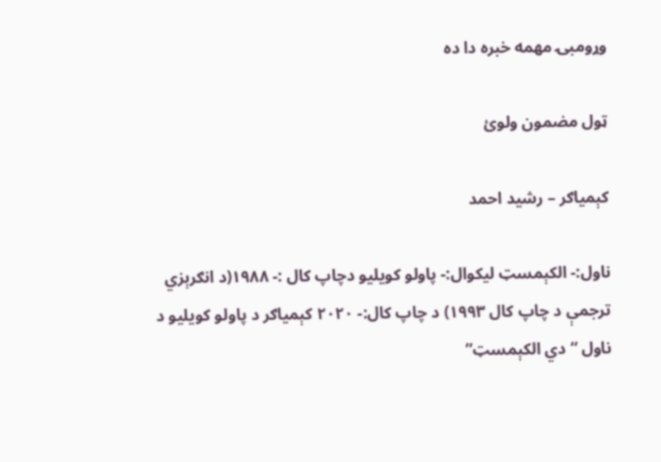وړومبۍ مهمه خبره دا ده

ټول مضمون ولوئ

کېمياګر – رشيد احمد

ناول:- الکېمسټ ليکوال:- پاولو کويليو دچاپ کال :- ۱۹۸۸(د انګرېزي ترجمې د چاپ کال ۱۹۹۳) د چاپ کال:- ۲۰۲۰ کېمياګر د پاولو کويليو د ناول “دي الکېمسټ”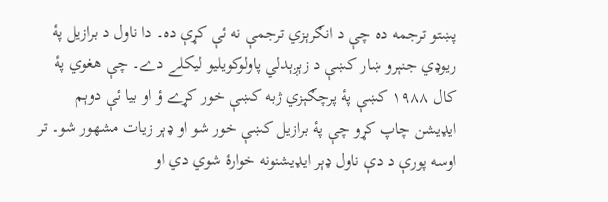پښتو ترجمه ده چې د انګرېزي ترجمې نه ئې کړې ده۔ دا ناول د برازيل پۀ ريوډي جنېرو ښار کښې د زېږېدلي پاولوکويليو ليکلے دے۔ چې هغوي پۀ کال ۱۹۸۸ کښې پۀ پرچګېزي ژبه کښې خور کړے ؤ او بيا ئې دوېم ايډيشن چاپ کړو چې پۀ برازيل کښې خور شو او ډېر زيات مشهور شو۔ تر اوسه پورې د دې ناول ډېر ايډيشنونه خوارۀ شوي دي او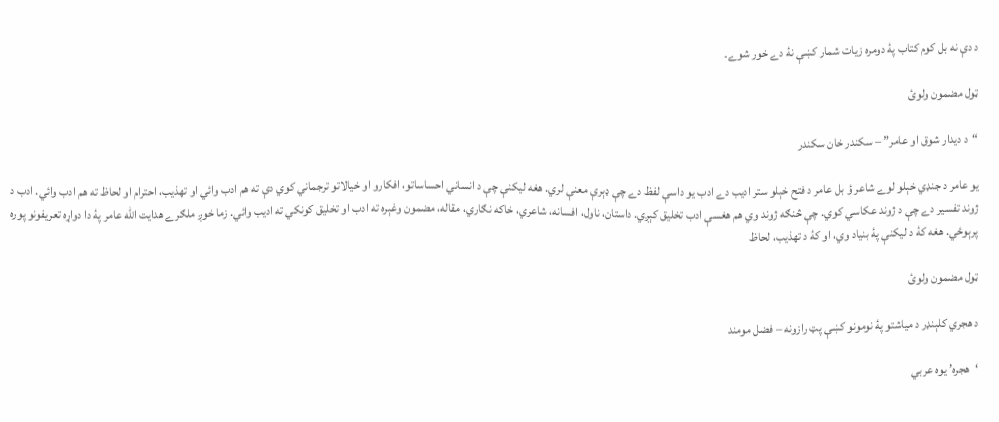د دې نه بل کوم کتاب پۀ دومره زيات شمار کښې نۀ دے خور شوے۔

ټول مضمون ولوئ

“د ديدار شوق او عامر” – سکندر خان سکندر

يو عامر د جنډي خېلو لوے شاعر ؤ بل عامر د فتح خېلو ستر اديب دے ادب يو داسې لفظ دے چې ډېرې معنې لري. هغه ليکنې چې د انساني احساساتو، افکارو او خيالاتو ترجماني کوي دې ته هم ادب وائي او تهذيب، احترام او لحاظ ته هم ادب وائي. ادب د ژوند تفسير دے چې د ژوند عکاسي کوي. چې څنګه ژوند وي هم هغسې ادب تخليق کېږي. داستان، ناول، افسانه، شاعري، خاکه نګاري، مقاله، مضمون وغېره ته ادب او تخليق کونکي ته اديب وائي. زما خوږ ملګرے هدايت الله عامر پۀ دا دواړه تعريفونو پوره پرېوځي. هغه کۀ د ليکنې پۀ بنياد وي، او کۀ د تهذيب، لحاظ

ټول مضمون ولوئ

د هجري کلېنډر د مياشتو پۀ نومونو کښې پټ رازونه – فضل مومند

‘هجره’ یوه عربي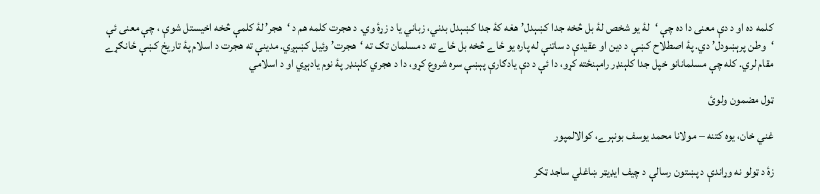کلمه ده او د دې معنی دا ده چې ‘لۀ یو شخص لۀ بل څخه جدا کښېدل’ هغه کۀ جدا کښېدل بدني، زباني یا د زړۀ وي. د هجرت کلمه هم د ‘هجر’ لۀ کلمې څخه اخیستل شوې ، چې معنی ئې ‘وطن پرېښودل’ دي. پۀ اصطلاح کښې د دین او عقیدې د ساتنې له پاره یو ځاے څخه بل ځاے ته د مسلمان تګ ته ‘هجرت’ وئیل کښېږي. مدینې ته هجرت د اسلام پۀ تاریخ کښې ځانګړے مقام لري. کله چې مسلمانانو خپل جدا کلېنډر رامېنځته کړو، دا ئې د دې یادګارې پېښې سره شروع کړو، دا د هجري کلېنډر پۀ نوم یادېږي او د اسلامي

ټول مضمون ولوئ

غني خان، يوه کتنه – مولانا محمد يوسف بونېرے، کوالالمپور

زۀ د ټولو نه وړاندې د پښتون رسالې د چيف ايډيټر ښاغلي ساجد ټکر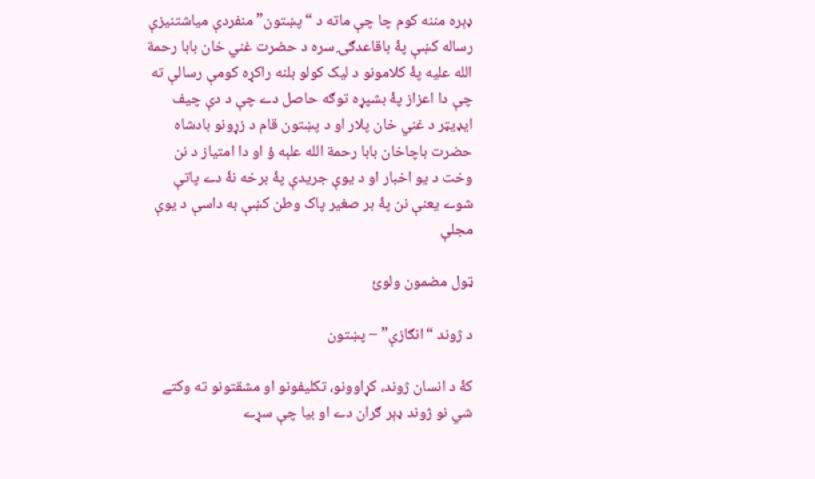ډېره مننه کوم چا چې ماته د “پښتون” منفردې مياشتنيزې رساله کښې پۀ باقاعدګۍ سره د حضرت غني خان بابا رحمة الله عليه پۀ کلامونو د ليک کولو بلنه راکړه کومې رسالې ته چې دا اعزاز پۀ بشپړه توګه حاصل دے چې د دې چيف ايډيټر د غني خان پلار او د پښتون قام د زړونو بادشاه حضرت باچاخان بابا رحمة الله علېه ؤ او دا امتياز د نن وخت د يو اخبار او د يوې جريدې پۀ برخه نۀ دے پاتې شوے يعنې نن پۀ بر صغير پاک وطن کښې به داسې د يوې مجلې

ټول مضمون ولوئ

د ژوند “انګازې” – پښتون

کۀ د انسان ژوند، کړاوونو، تکليفونو او مشقتونو ته وکتے شي نو ژوند ډېر ګران دے او بيا چې سړے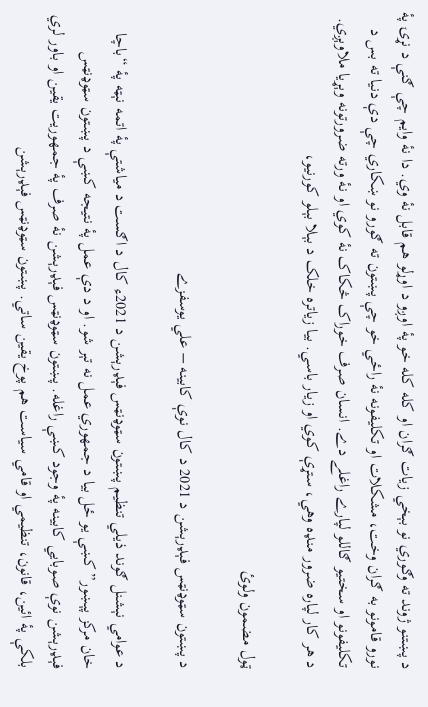د پښتنو ژوند ته وګوري نو بېخي زيات ګران او کله کله خو پۀ اوږو د اوړلو هم قابل نۀ وي. دا نۀ وايم چې ګنې د نړۍ پۀ نورو قامونو به ګران وخت، مشکلات او تکليفونه نۀ راځي خو چې پښتون ته ګورو نو ښکاري چې دې دنيا ته بس د تکليفونو او سختيو ګاللو لپارے راغلے دے. انسان صرف خوراک څکاک نۀ کوي او نۀ ورته ضرورتونه وېړيا ملاوېږي. د هر کار لپاره ضرور منډه وهي، ستړې کوي او زيار باسي. بيا زياتره خلک د بېلا بېلو کورنيو،

ټول مضمون ولوئ

د پښتون سټوډنټس فېډرېشن د 2021 د کال نوې کابينه – علي يوسفزے

د عوامي نېشنل ګوند ذيلي تنظيم پښتون سټوډنټس فېډرېشن د 2021ء کال د اګست د مياشتې پۀ اتمه نېټه پۀ “باچا خان مرکز پېښور” کښې يو ځل بيا د جمهوري عمل نه تېر شو. او د دې عمل پۀ نتيجه کښې د پښتون سټوډنټس فېډرېشن نوې صوبايي کابينه پۀ وجود کښې راغله. پښتون سټوډنټس فېډرېشن نۀ صرف پۀ جمهوريت يقين او باور لري بلکې پۀ ائين، قانون، تنظيمي او قامي سياست هم پوخ يقين ساتي. پښتون سټوډنټس فېډرېشن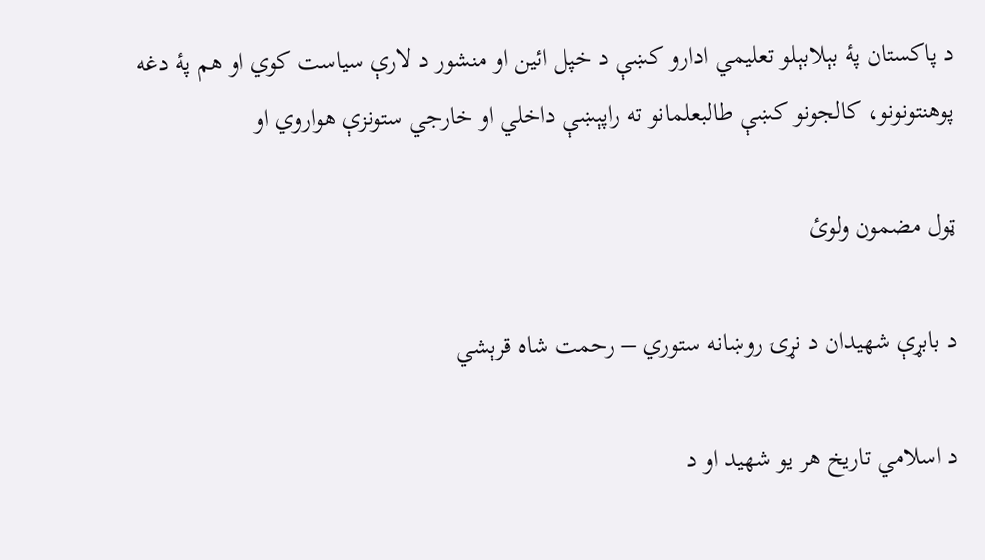د پاکستان پۀ بېلابېلو تعليمي ادارو کښې د خپل ائين او منشور د لارې سياست کوي او هم پۀ دغه پوهنتونونو، کالجونو کښې طالبعلمانو ته راپېښې داخلي او خارجي ستونزې هواروي او

ټول مضمون ولوئ

د بابړې شهيدان د نړۍ روښانه ستوري – رحمت شاه قرېشي

د اسلامي تاريخ هر يو شهيد او د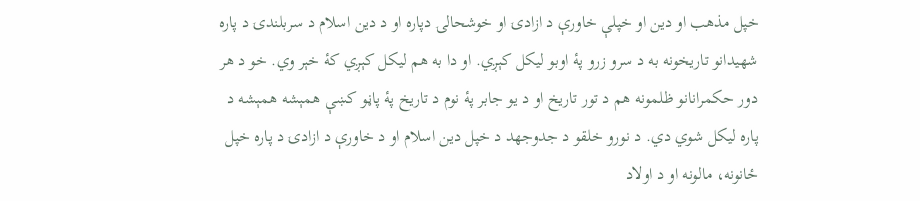خپل مذهب او دين او خپلې خاورې د ازادۍ او خوشحالۍ دپاره او د دين اسلام د سربلندۍ د پاره شهيدانو تاريخونه به د سرو زرو پۀ اوبو ليکل کېږي. او دا به هم ليکل کېږي کۀ خېر وي. خو د هر دور حکمرانانو ظلمونه هم د تور تاريخ او د يو جابر پۀ نوم د تاريخ پۀ پاڼو کښې همېشه همېشه د پاره ليکل شوي دي. د نورو خلقو د جدوجهد د خپل دين اسلام او د خاورې د ازادۍ د پاره خپل ځانونه، مالونه او د اولاد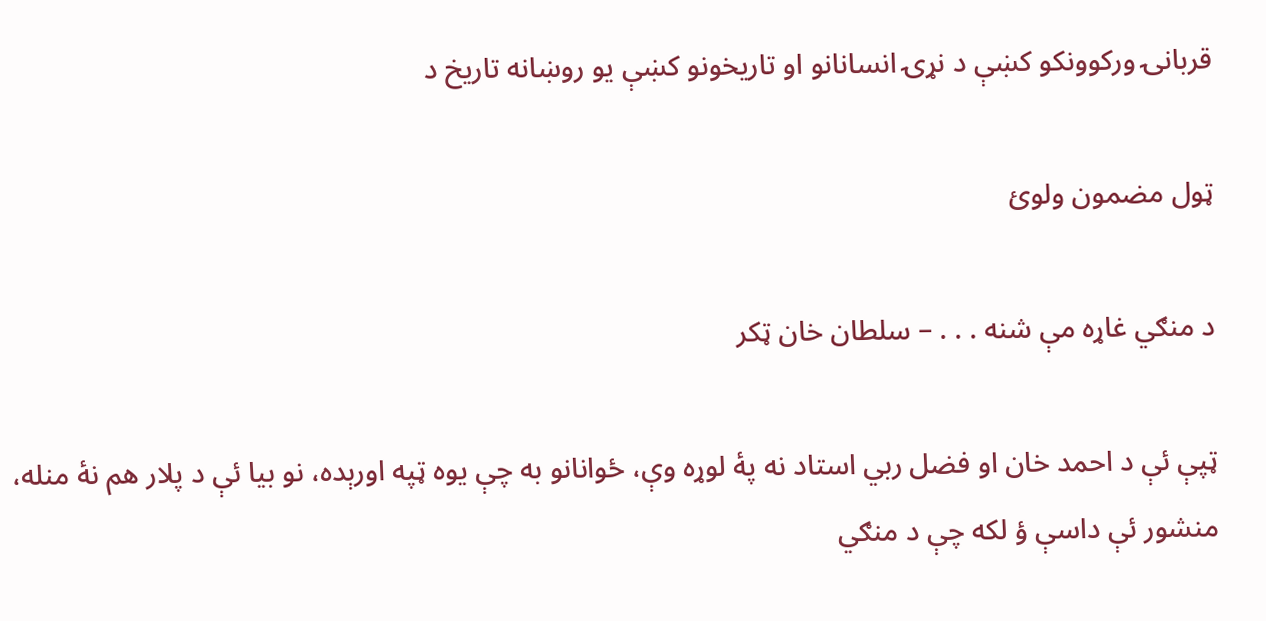قربانۍ ورکوونکو کښې د نړۍ انسانانو او تاريخونو کښې يو روښانه تاريخ د

ټول مضمون ولوئ

د منګي غاړه مې شنه . . . – سلطان خان ټکر

ټپې ئې د احمد خان او فضل ربي استاد نه پۀ لوړه وې، ځوانانو به چې يوه ټپه اورېده، نو بيا ئې د پلار هم نۀ منله، منشور ئې داسې ؤ لکه چې د منګي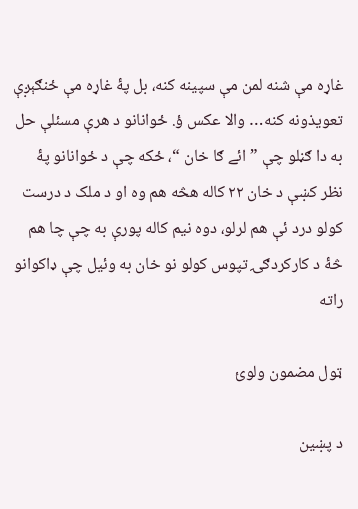غاړه مې شنه لمن مې سپينه کنه، بل پۀ غاړه مې ځنګېږې تعويذونه کنه… والا عکس ؤ. ځوانانو د هرې مسئلې حل به دا ګڼلو چې ” ائے ګا خان “، ځکه چې د ځوانانو پۀ نظر کښې د خان ۲۲ کاله هڅه هم وه او د ملک د درست کولو درد ئې هم لرلو، دوه نيم کاله پورې به چې چا هم څۀ د کارکردګۍ تپوس کولو نو خان به وئيل چې ډاکوانو راته

ټول مضمون ولوئ

د پښين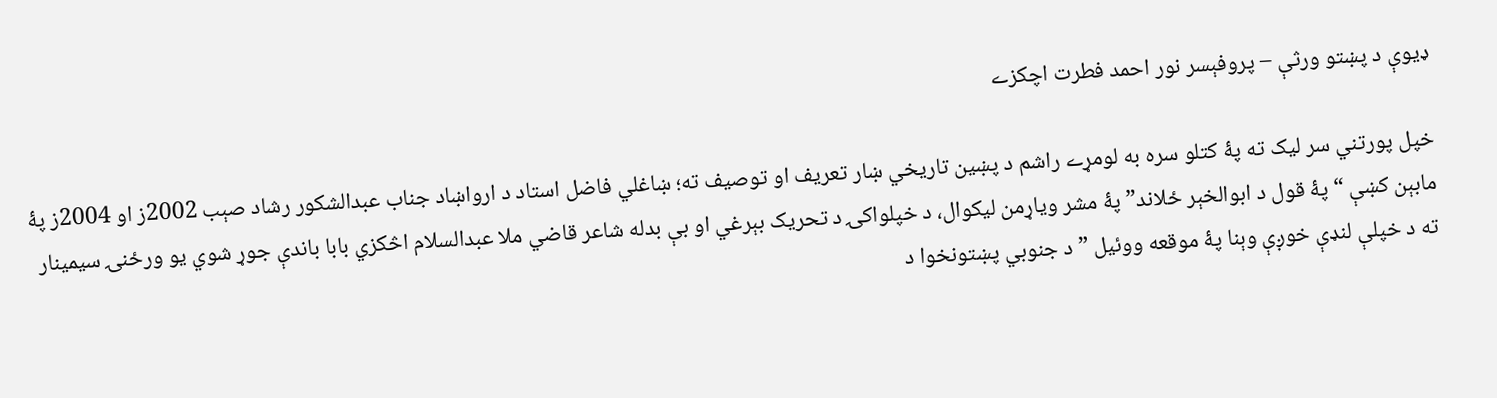ډيوې د پښتو ورثې – پروفېسر نور احمد فطرت اچکزے

خپل پورتني سر ليک ته پۀ کتلو سره به لومړے راشم د پښين تاريخي ښار تعريف او توصيف ته؛ ښاغلي فاضل استاد د ارواښاد جناب عبدالشکور رشاد صېب 2002ز او 2004ز پۀ مابېن کښې “پۀ قول د ابوالخېر ځلاند” پۀ مشر وياړمن ليکوال، د خپلواکۍ د تحريک بېرغي او بې بدله شاعر قاضي ملا عبدالسلام اڅکزي بابا باندې جوړ شوي يو ورځنۍ سيمينار ته د خپلې لنډې خوږې وېنا پۀ موقعه ووئيل ” د جنوبي پښتونخوا د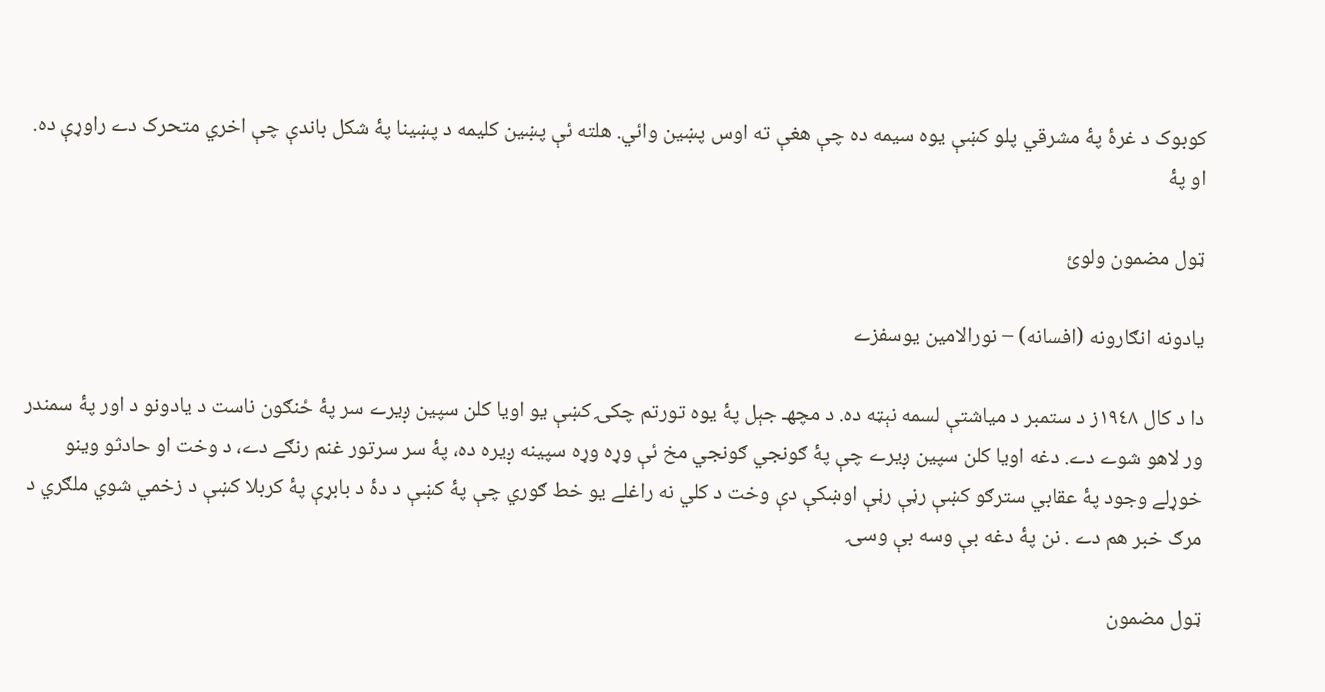کوبوک د غرۀ پۀ مشرقي پلو کښې يوه سيمه ده چې هغې ته اوس پښين وائي. هلته ئې پښين کليمه د پښينا پۀ شکل باندې چې اخري متحرک دے راوړې ده. او پۀ

ټول مضمون ولوئ

يادونه انګارونه (افسانه) – نورالامين يوسفزے

دا د کال ١٩٤٨ز د ستمبر د مياشتې لسمه نېټه ده. د مچهـ جېل پۀ يوه تورتم چکۍ کښې يو اويا کلن سپين ږيرے سر پۀ ځنګون ناست د يادونو د اور پۀ سمندر ور لاهو شوے دے. دغه اويا کلن سپين ږيرے چې پۀ ګونجي ګونجي مخ ئې وړه وړه سپينه ږيره ده، پۀ سر سرتور غنم رنګے دے، د وخت او حادثو وينو خوړلے وجود پۀ عقابي سترګو کښې رڼې رڼې اوښکې دې وخت د کلي نه راغلے يو خط ګوري چې پۀ کښې د دۀ د بابړې پۀ کربلا کښې د زخمي شوي ملګري د مرګ خبر هم دے . نن پۀ دغه بې وسه بې وسۍ

ټول مضمون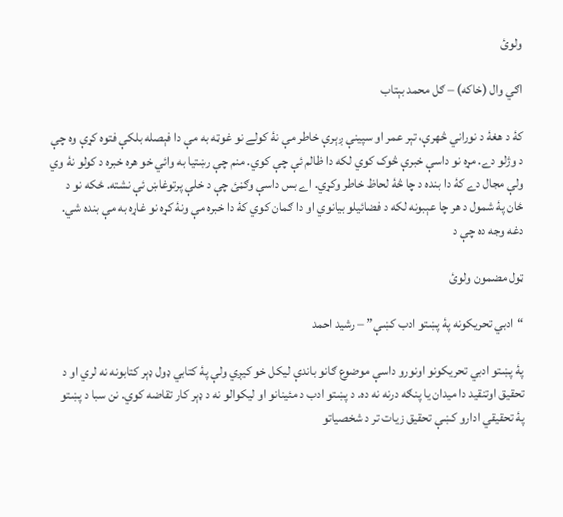ولوئ

اګي وال (خاکه) – ګل محمد بېتاب

کۀ د هغۀ د نوراني څهرې، تېر عمر او سپينې ږېرې خاطر مې نۀ کولے نو غوټه به مې دا فېصله بلکې فتوه کړې وه چې د وژلو دے. مړه نو داسې خبرې څوک کوي لکه دا ظالم ئې چې کوي. منم چې رښتيا به وائي خو هره خبره د کولو نۀ وي ولې مجال دے کۀ دا بنده د چا څۀ لحاظ خاطر وکړي. اے بس داسې وګڼئ چې د خلې پرتوغاښ ئې نشته. ځکه نو د ځان پۀ شمول د هر چا عېبونه لکه د فضائيلو بيانوي او دا ګمان کوي کۀ دا خبره مې ونۀ کړه نو غاړه به مې بنده شي. دغه وجه ده چې د

ټول مضمون ولوئ

“ادبي تحريکونه پۀ پښتو ادب کښې” – رشيد احمد

پۀ پښتو ادبي تحريکونو اونورو داسې موضوع ګانو باندې ليکل خو کيږي ولې پۀ کتابي ډول ډېر کتابونه نه لري او د تحقيق اوتنقيد دا ميدان يا پنګه درنه نه ده. د پښتو ادب د مئينانو او ليکوالو نه د ډېر کار تقاضه کوي. نن سبا د پښتو پۀ تحقيقي ادارو کښې تحقيق زيات تر د شخصياتو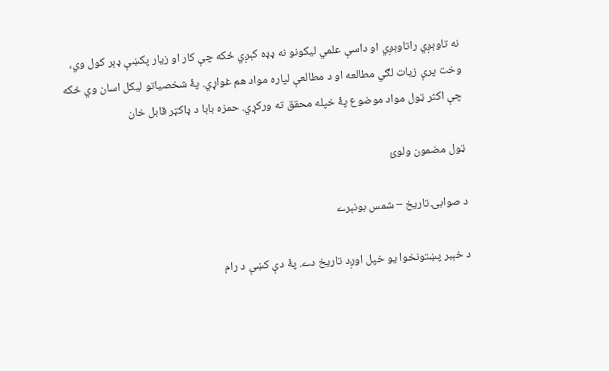نه تاوېږي راتاوېږي او داسې علمي ليکونو نه ډډه کېږي ځکه چې کار او زيار پکښې ډېر کول وي، وخت پرې زيات لګي مطالعه او د مطالعې لپاره مواد هم غواړي. پۀ شخصياتو ليکل اسان وي ځکه چې اکثر ټول مواد موضوع پۀ خپله محقق ته ورکړي. حمزه بابا د ډاکټر قابل خان

ټول مضمون ولوئ

د صوابۍ تاريخ – شمس بونېرے

د خېبر پښتونخوا يو خپل اوږد تاريخ دے. پۀ دې کښې د رام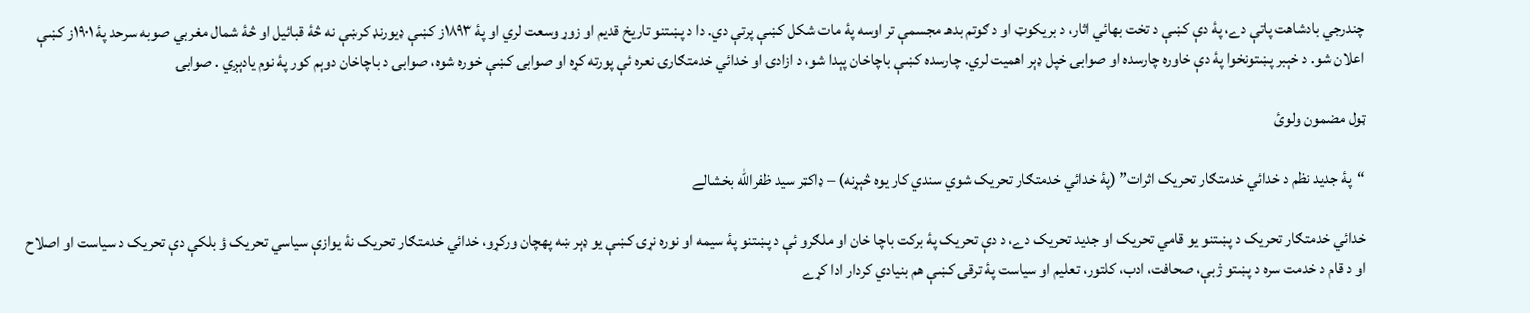چندرجي بادشاهت پاتې دے، پۀ دې کښې د تخت بهائي اثار، د بريکوټ او د ګوتم بدهـ مجسمې تر اوسه پۀ مات شکل کښې پرتې دي. دا د پښتنو تاريخ قديم او زوړ وسعت لري او پۀ ١٨٩٣ز کښې ډيورنډ کرښې نه څۀ قبائيل او څۀ شمال مغربي صوبه سرحد پۀ ١٩٠١ز کښې اعلان شو. د خېبر پښتونخوا پۀ دې خاوره چارسده او صوابۍ خپل ډېر اهميت لري. چارسده کښې باچاخان پېدا شو، د ازادۍ او خدائي خدمتګارۍ نعره ئې پورته کړه او صوابۍ کښې خوره شوه، صوابۍ د باچاخان دوېم کور پۀ نوم يادېږي . صوابۍ

ټول مضمون ولوئ

“پۀ جديد نظم د خدائي خدمتګار تحريک اثرات” (پۀ خدائي خدمتګار تحريک شوي سندي کار يوه څېړنه) – ډاکټر سيد ظفرالله بخشالے

خدائي خدمتګار تحريک د پښتنو يو قامي تحريک او جديد تحريک دے، د دې تحريک پۀ برکت باچا خان او ملګرو ئې د پښتنو پۀ سيمه او نوره نړۍ کښې يو ډېر ښه پهچان ورکړو، خدائي خدمتګار تحريک نۀ يوازې سياسي تحريک ؤ بلکې دې تحريک د سياست او اصلاح او د قام د خدمت سره د پښتو ژبې، صحافت، ادب، کلتور، تعليم او سياست پۀ ترقۍ کښې هم بنيادي کردار ادا کړے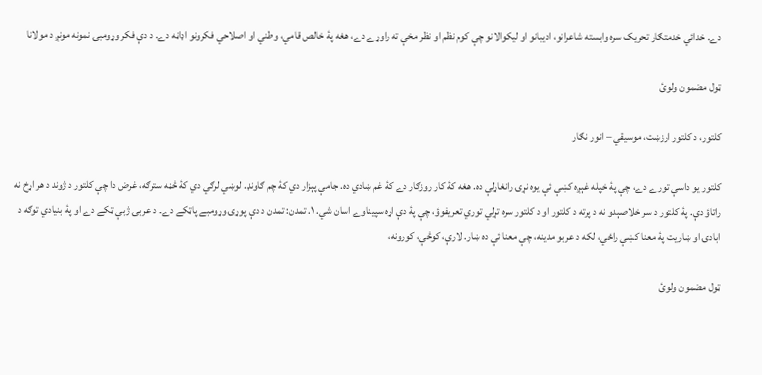دے. خدائي خدمتګار تحریک سره وابسته شاعرانو، ادیبانو او لیکوالانو چې کوم نظم او نظر مخې ته راوړے دے، هغه پۀ خالص قامي، وطني او اصلاحي فکرونو اډاڼه دے. د دې فکر وړومبۍ نمونه مونږ د مولانا

ټول مضمون ولوئ

کلتور، د کلتور ارزښت، موسيقي – انور نګار

کلتور يو داسې تورے دے، چې پۀ خپله غېږه کښې ئې يوه نړۍ رانغاړلې ده. هغه کۀ کار روزګار دے کۀ غم ښادي ده. جامې پېزار دي کۀ چم ګاونډ. لوښي لرګي دي کۀ څڼه سترګه، غرض دا چې کلتور د ژوند د هر اړخ نه راتاؤ دې. پۀ کلتور د سر خلاصېدو نه د پرته د کلتور او د کلتور سره تړلي توري تعریفوؤ، چې پۀ دې اړه سپيناوے اسان شي. ۱. تمدن: تمدن د دې پوړۍ وړومبے پاټکے دے۔ د عربۍ ژبې ټکے دے او پۀ بنيادي توګه د ابادۍ او ښاريت پۀ معنا کښې راځي، لکه د عربو مدینه، چې معنا ئې ده ښار. لارې، کوڅې، کورونه،

ټول مضمون ولوئ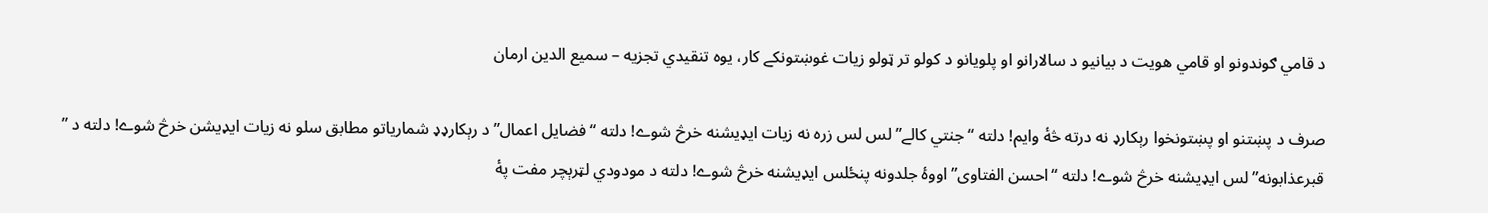د قامي ګوندونو او قامي هويت د بيانيو د سالارانو او پلويانو د کولو تر ټولو زيات غوښتونکے کار، يوه تنقيدي تجزيه – سميع الدين ارمان

صرف د پښتنو او پښتونخوا رېکارډ نه درته څۀ وایم! دلته “جنتي کالے” لس لس زره نه زیات ایډیشنه خرڅ شوے! دلته “فضایل اعمال” د رېکارډډ شماریاتو مطابق سلو نه زیات ایډیشن خرڅ شوے! دلته د ” قبرعذابونه” لس ایډیشنه خرڅ شوے! دلته “احسن الفتاوی” اووۀ جلدونه پنځلس ایډیشنه خرڅ شوے! دلته د مودودي لټرېچر مفت پۀ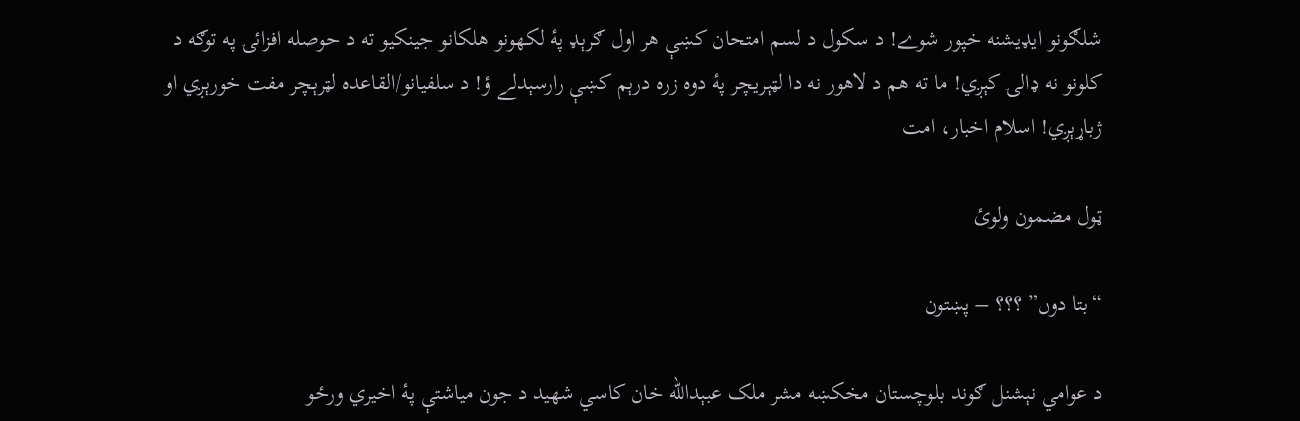شلګونو ایډیشنه خپور شوے! د سکول د لسم امتحان کښې هر اول ګرېډ پۀ لکهونو هلکانو جینکیو ته د حوصله افزائۍ په توګه د کلونو نه ډالۍ کېږي! ما ته هم د لاهور نه دا لټېریچر پۀ دوه زره درېم کښې رارسېدلے ؤ! د سلفیانو/القاعده لټرېچر مفت خورېږي او ژباړېږي! اسلام اخبار، امت

ټول مضمون ولوئ

“بتا دوں” ؟؟؟ – پښتون

د عوامي نېشنل ګوند بلوچستان مخکښه مشر ملک عبېدالله خان کاسي شهيد د جون مياشتې پۀ اخيري ورځو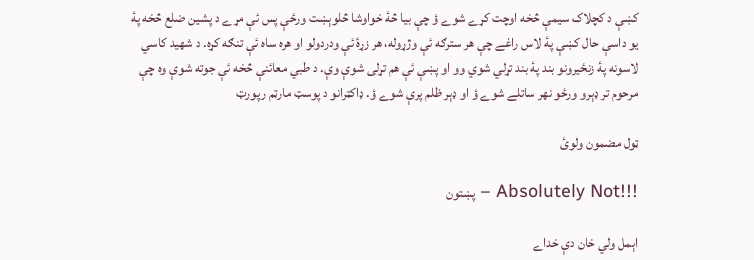کښې د کچلاک سيمې څخه اوچت کړے شوے ؤ چې بيا څۀ خواوشا څلوېښت ورځې پس ئې مړے د پشين ضلع څخه پۀ يو داسې حال کښې پۀ لاس راغے چې هر سترګه ئې وژړوله، هر زړۀ ئې ودردولو او هره ساه ئې تنګه کړه. د شهيد کاسي لاسونه پۀ زنځيرونو بند پۀ بند تړلي شوي وو او پښې ئې هم تړلی شوې وې. د طبي معائنې څخه ئې جوته شوې وه چې مرحوم تر ډېرو ورځو نهر ساتلے شوے ؤ او ډېر ظلم پرې شوے ؤ. ډاکټرانو د پوسټ مارټم رپورټ

ټول مضمون ولوئ

!!!Absolutely Not – پښتون

اېمل ولي خان دې خداے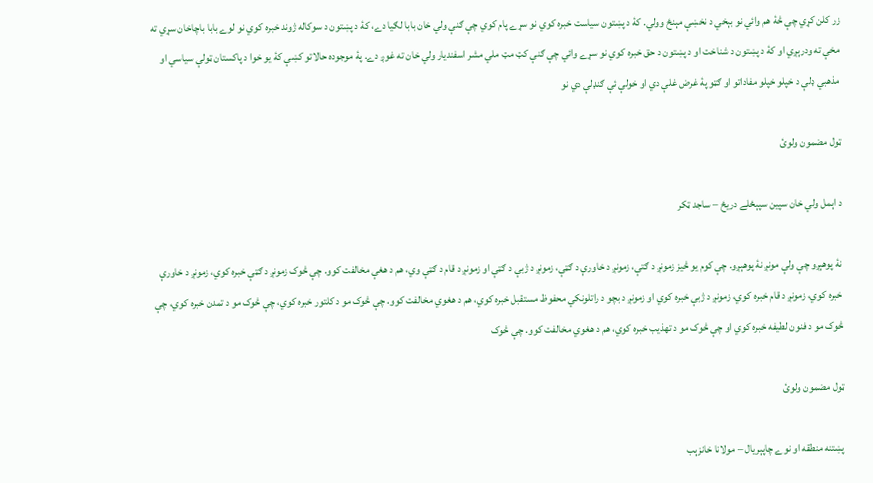زر کلن کړي چې څۀ هم وائي نو بېخي د نخښې مېنځ وولي. کۀ د پښتون سياست خبره کوي نو سړے پام کوي چې ګنې ولي خان بابا لګيا دے، کۀ د پښتون د سوکاله ژوند خبره کوي نو لوے بابا باچاخان سړي ته مخې ته ودرېږي او کۀ د پښتون د شناخت او د پښتون د حق خبره کوي نو سړے وائي چې ګنې کټ مټ ملي مشر اسفنديار ولي خان ته غوږ دے. پۀ موجوده حالاتو کښې کۀ يو خوا د پاکستان ټولې سياسي او مذهبي ډلې د خپلو خپلو مفاداتو او ګټو پۀ غرض غلې دي او خولې ئې ګنډلې دي نو

ټول مضمون ولوئ

د اېمل ولي خان سپين سپېځلے دريځ – ساجد ټکر

نۀ پوهېږو چې ولې مونږ نۀ پوهېږو. چې کوم يو څيز زمونږ د ګتې، زمونږ د خاورې د ګټې، زمونږ د ژبې د ګټې او زمونږ د قام د ګټې وي، هم د هغې مخالفت کوو. چې څوک زمونږ د ګټې خبره کوي، زمونږ د خاورې خبره کوي، زمونږ د قام خبره کوي، زمونږ د ژبې خبره کوي او زمونږ د بچو د راتلونکي محفوظ مستقبل خبره کوي، هم د هغوي مخالفت کوو. چې څوک مو د کلتور خبره کوي، چې څوک مو د تمدن خبره کوي، چې څوک مو د فنون لطيفه خبره کوي او چې څوک مو د تهذيب خبره کوي، هم د هغوي مخالفت کوو. چې څوک

ټول مضمون ولوئ

پښتنه منطقه او نوے چاپېريال – مولانا خانزېب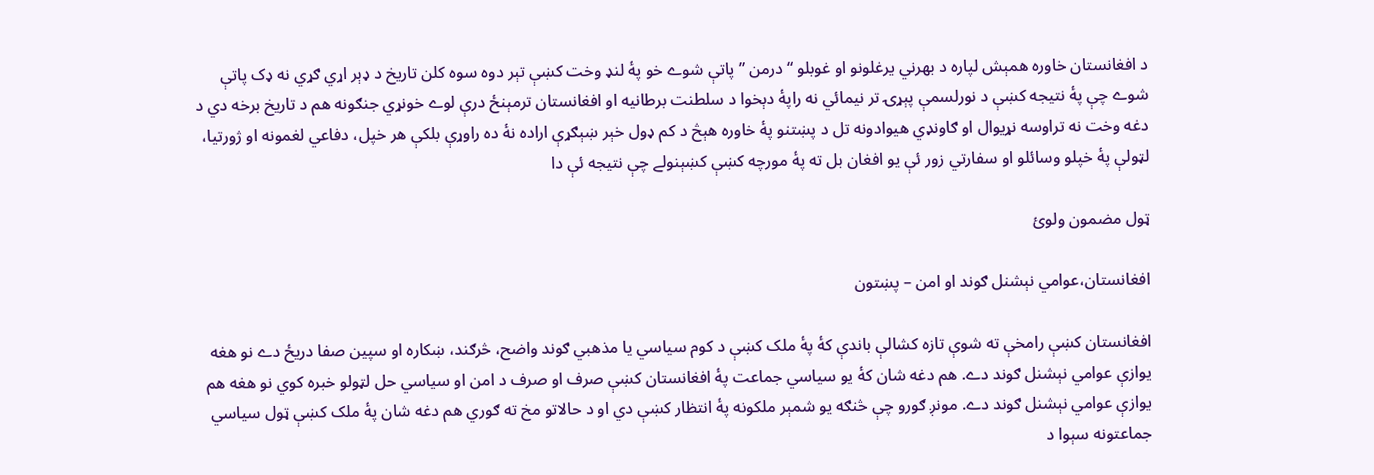د افغانستان خاوره همېش لپاره د بهرني يرغلونو او غوبلو “درمن ” پاتې شوے خو پۀ لنډ وخت کښې تېر دوه سوه کلن تاريخ د ډېر اړي ګړي نه ډک پاتې شوے چې پۀ نتيجه کښې د نورلسمې پېړۍ تر نيمائي نه راپۀ دېخوا د سلطنت برطانيه او افغانستان ترمېنځ درې لوے خونړي جنګونه هم د تاريخ برخه دي د دغه وخت نه تراوسه نړيوال او ګاونډي هيوادونه تل د پښتنو پۀ خاوره هېڅ د کم ډول خېر ښېګړې اراده نۀ ده راوړې بلکې هر خپل، دفاعي لغمونه او ژورتيا، لټولې پۀ خپلو وسائلو او سفارتي زور ئې يو افغان بل ته پۀ مورچه کښې کښېنولے چې نتيجه ئې دا

ټول مضمون ولوئ

افغانستان،عوامي نېشنل ګوند او امن – پښتون

افغانستان کښې رامخې ته شوې تازه کشالې باندې کۀ پۀ ملک کښې د کوم سياسي يا مذهبي ګوند واضح، څرګند، ښکاره او سپين صفا دريځ دے نو هغه يوازې عوامي نېشنل ګوند دے. هم دغه شان کۀ يو سياسي جماعت پۀ افغانستان کښې صرف او صرف د امن او سياسي حل لټولو خبره کوي نو هغه هم يوازې عوامي نېشنل ګوند دے. مونږ ګورو چې څنګه يو شمېر ملکونه پۀ انتظار کښې دي او د حالاتو مخ ته ګوري هم دغه شان پۀ ملک کښې ټول سياسي جماعتونه سېوا د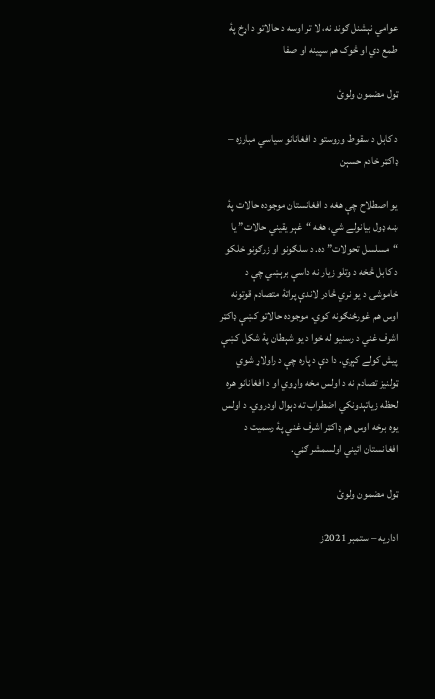عوامي نېشنل ګوند نه، لا تر اوسه د حالاتو د اړخ پۀ طمع دي او څوک هم سپينه او صفا

ټول مضمون ولوئ

د کابل د سقوط وروستو د افغانانو سياسي مبارزه – ډاکټر خادم حسېن

يو اصطلاح چې هغه د افغانستان موجوده حالات پۀ ښه ډول بيانولے شي، هغه “غېر يقيني حالات” يا “مسلسل تحولات” ده. د سلګونو او زرګونو خلکو د کابل څخه د وتلو زیار نه داسې برېښي چې د خاموشۍ د يو نري څادر لاندې پراتۀ متصادم قوتونه اوس هم غورځنګونه کوي. موجوده حالاتو کښې ډاکټر اشرف غني د رسنيو له خوا د يو شېطان پۀ شکل کښې پیش کولے کېږي. دا دې د پاره چې د راولاړ شوي ټولنيز تصادم نه د اولس مخه واړوي او د افغانانو هره لحظه زیاتېدونکي اضطراب ته دېوال اودروي. د اولس یوه برخه اوس هم ‌‌‌‌‌‌ډاکټر اشرف غني پۀ رسمیت د افغانستان ائيني اولسمشر ګڼي.

ټول مضمون ولوئ

اداريه – ستمبر 2021ز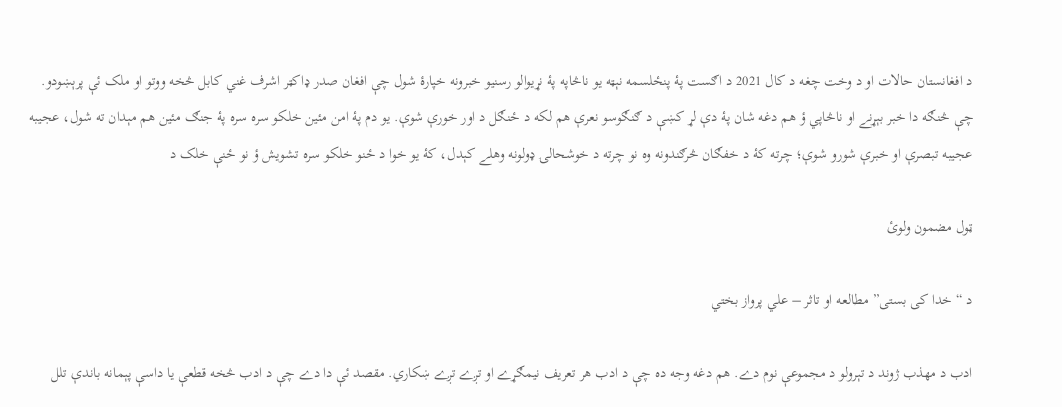د افغانستان حالات او د وخت چغه د کال 2021 د اګست پۀ پنځلسمه نېټه يو ناڅاپه پۀ نړيوالو رسنيو خبرونه خپارۀ شول چې افغان صدر ډاکټر اشرف غني کابل څخه ووتو او ملک ئې پرېښودو. چې څنګه دا خبر بېړنے او ناڅاپي ؤ هم دغه شان پۀ دې لړ کښې د ګنګوسو نعرې هم لکه د ځنګل د اور خورې شوې. يو دم پۀ امن مئين خلکو سره سره پۀ جنګ مئين هم مېدان ته شول، عجيبه عجيبه تبصرې او خبرې شورو شوې؛ چرته کۀ د خفګان څرګندونه وه نو چرته د خوشحالۍ ډولونه وهلے کېدل، کۀ يو خوا د ځنو خلکو سره تشويش ؤ نو ځنې خلک د

ټول مضمون ولوئ

د “خدا کی بستی” مطالعه او تاثر – علي پرواز بختي

ادب د مهذب ژوند د تېرولو د مجموعې نوم دے. هم دغه وجه ده چې د ادب هر تعريف نيمګړے او تږے تږے ښکاري. مقصد ئې دا دے چې د ادب څخه قطعې يا داسې پېمانه باندې تلل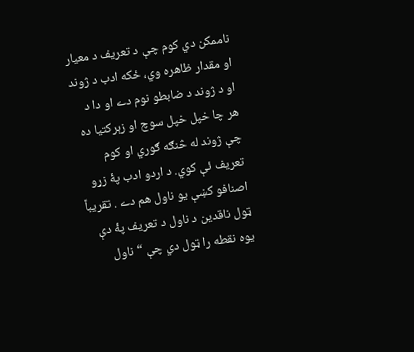ناممکن دي کوم چې د تعريف د معيار او مقدار ظاهره وي، ځکه ادب د ژوند او د ژوند د ضابطو نوم دے او دا د هر چا خپل خپل سوچ او زېرکتيا ده چې ژوند له څنګه ګوري او کوم تعريف ئې کوي. د اردو ادب پۀ زړو اصنافو کښې يو ناول هم دے . تقريباً ټول ناقدين د ناول د تعريف پۀ دې يوه نقطه را ټول دي چې “ناول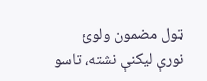ټول مضمون ولوئ
نورې ليکنې نشته، تاسو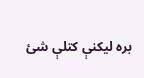بره ليکنې کتلې شئ